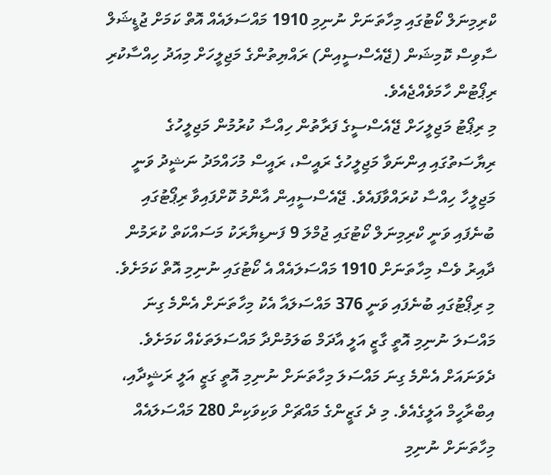ކްރިމިނަލް ކޯޓުގައި މިހާތަނަށް ނުނިމި 1910 މައްސަލައެއް އޮތް ކަމަށް ޖުޑީޝަލް ސާވިސް ކޮމިޝަން (ޖޭއެސްސީއިން) ރައްޔިތުންގެ މަޖިލީހަށް މިއަދު ހިއްސާކުރި ރިޕޯޓުން ހާމަވެއްޖެއެވެ.
މި ރިޕޯޓު މަޖިލީހަށް ޖޭއެސްސީގެ ފަރާތުން ހިއްސާ ކުރުމުން މަޖިލީހުގެ ރިޔާސަތުގައި އިންނަވާ މަޖިލީހުގެ ރައީސް، ރައީސް މުހައްމަދު ނަޝީދު ވަނީ މަޖިލީހާ ހިއްސާ ކުރައްވާފައެވެ. ޖޭއެސްސީއިން އާންމު ކޮށްފައިވާ ރިޕޯޓުގައި ބުނެފައި ވަނީ ކްރިމިނަލް ކޯޓުގައި ޖުމްލަ 9 ފަނޑިޔާރަކު މަސައްކަތް ކުރަމުން ދާއިރު ވެސް މިހާތަނަށް 1910 މައްސަލައެއް އެ ކޯޓުގައި ނުނިމި އޮތް ކަމަށެވެ.
މި ރިޕޯޓުގައި ބުނެފައި ވަނީ 376 މައްސަލައާ އެކު މިހާތަނަށް އެންމެ ގިނަ މައްސަލަ ނުނިމި އޮތީ ގާޒީ އަލީ އާދަމް ބަލަމުންދާ މައްސަލަތަކެއް ކަމަށެވެ. ދެވަނައަށް އެންމެ ގިނަ މައްސަލަ މިހާތަނަށް ނުނިމި އޮތީ ގަޒީ އަލީ ރަޝީދާއި، އިބްރާހީމް އަލީގެއެވެ. މި ދެ ގަޒީންގެ މައްޗަށް ވަކިވަކިން 280 މައްސަލައެއް މިހާތަނަށް ނުނިމި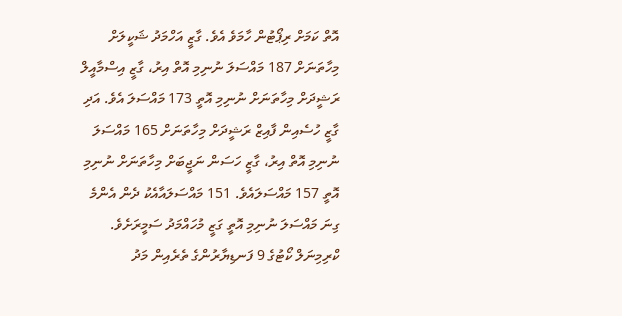އޮތް ކަމަށް ރިޕޯޓުން ހާމަވެ އެވެ. ގާޒީ އަހްމަދު ޝަކީލަށް މިހާތަނަށް 187 މައްސަލަ ނުނިމި އޮތް އިރު، ގާޒީ އިސްމާއީލް ރަޝީދަށް މިހާތަނަށް ނުނިމި އޮތީ 173 މައްސަލަ އެވެ. އަދި ގާޒީ ހުސެއިން ފާއިޒް ރަޝީދަށް މިހާތަނަށް 165 މައްސަލަ ނުނިމި އޮތް އިރު، ގާޒީ ހަސަން ނަޖީބަށް މިހާތަނަށް ނުނިމި އޮތީ 157 މައްސަލައެވެ. 151 މައްސަލައާއެކު ދެން އެންމެ ގިނަ މައްސަލަ ނުނިމި އޮތީ ގަޒީ މުހައްމަދު ސަމީރަށެވެ. ކްރިމިނަލް ކޯޓުގެ 9 ފަނޑިޔާރުންގެ ތެރެއިން މަދު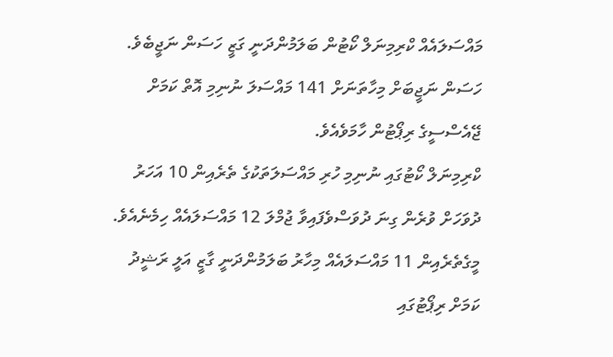މައްސަލައެއް ކްރިމިނަލް ކޯޓުން ބަލަމުންދަނީ ގަޒީ ހަސަން ނަޖީބެވެ. ހަސަން ނަޖީބަށް މިހާތަނަށް 141 މައްސަލަ ނުނިމި އޮތް ކަމަށް ޖޭއެސްސީގެ ރިޕޯޓުން ހާމަވެއެވެ.
ކްރިމިނަލް ކޯޓުގައި ނުނިމި ހުރި މައްސަލަތަކުގެ ތެރެއިން 10 އަހަރު ދުވަހަށް ވުރެން ގިނަ ދުވަސްވެފައިވާ ޖުމްލަ 12 މައްސަލައެއް ހިމެނެއެވެ. މީގެތެރެއިން 11 މައްސަލައެއް މިހާރު ބަލަމުންދަނީ ގާޒީ އަލީ ރަޝީދު ކަމަށް ރިޕޯޓުގައި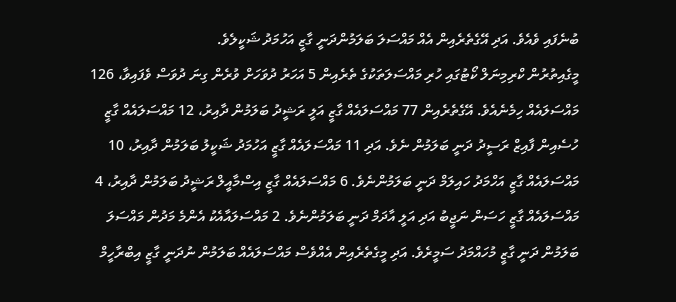ބުނެފައި ވެއެވެ. އަދި އޭގެތެރެއިން އެއް މައްސަލަ ބަލަމުންދަނީ ގާޒީ އަހުމަދު ޝަކީލެވެ.
މީގެއިތުރުން ކްރިމިނަލް ކޯޓުގައި ހުރި މައްސަލަތަކުގެ ތެރެއިން 5 އަހަރު ދުވަހަށް ވުރެން ގިނަ ދުވަސް ވެފައިވާ، 126 މައްސަލައެއް ހިމެނެއެވެ. އޭގެތެރެއިން 77 މައްސަލައެއް ގާޒީ އަލީ ރަޝީދު ބަލަމުން ދާއިރު، 12 މައްސަލައެއް ގާޒީ ހުސެއިން ފާއިޒް ރަސީދު ދަނީ ބަލަމުން ނެވެ. އަދި 11 މައްސަލައެއް ގާޒީ އަހުމަދު ޝަކީލު ބަލަމުން ދާއިރު، 10 މައްސަލައެއް ގާޒީ އަހްމަދު ހައިލަމް ދަނީ ބަލަމުންނެވެ. 6 މައްސަލައެއް ގާޒީ އިސްމާއީލް ރަޝީދު ބަލަމުން ދާއިރު، 4 މައްސަލައެއް ގާޒީ ހަސަން ނަޖީބު އަދި އަލީ އާދަމް ދަނީ ބަލަމުންނެވެ. 2 މައްސަލައާއެކު އެންމެ މަދުން މައްސަލަ ބަލަމުން ދަނީ ގާޒީ މުހައްމަދު ސަމީރެވެ. އަދި މީގެތެރެއިން އެއްވެސް މައްސަލައެއް ބަލަމުން ނުދަނީ ގާޒީ އިބްރާހީމް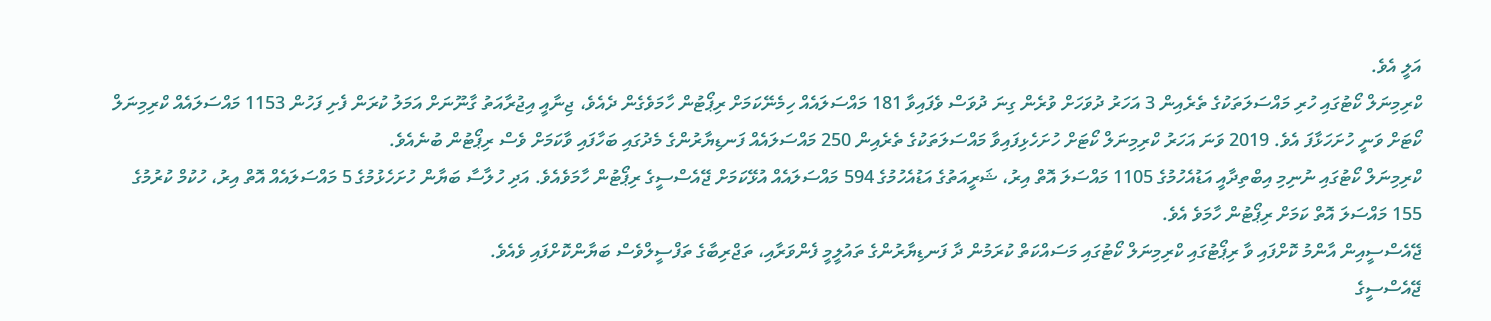އަލީ އެވެ.
ކްރިމިނަލް ކޯޓުގައި ހުރި މައްސަލަތަކުގެ ތެރެއިން 3 އަހަރު ދުވަހަށް ވުރެން ގިނަ ދުވަސް ވެފައިވާ 181 މައްސަލައެއް ހިމެނޭކަމަށް ރިޕޯޓުން ހާމަވެގެން ދެއެވެ، ޖިނާއީ އިޖުރާއަތު ގާނޫނަށް އަމަލު ކުރަން ފެށި ފަހުން 1153 މައްސަލައެއް ކްރިމިނަލް ކޯޓަށް ވަނީ ހުށަހަޅާފަ އެވެ. 2019 ވަނަ އަހަރު ކްރިމިނަލް ކޯޓަށް ހުށަހެޅިފައިވާ މައްސަލަތަކުގެ ތެރެއިން 250 މައްސަލައެއް ފަނޑިޔާރުންގެ މެދުގައި ބަހާފައި ވާކަމަށް ވެސް ރިޕޯޓުން ބުނެއެވެ.
ކްރިމިނަލް ކޯޓުގައި ނުނިމި އިބްތިދާއީ އަޑުއެހުމުގެ 1105 މައްސަލަ އޮތް އިރު، ޝަރީއަތުގެ އަޑުއެހުމުގެ 594 މައްސަލައެއް އުޅޭކަމަށް ޖޭއެސްސީގެ ރިޕޯޓުން ހާމަވެއެވެ. އަދި ހުލާސާ ބަޔާން ހުށަހެޅުމުގެ 5 މައްސަލައެއް އޮތް އިރު، ހުކުމް ކުރުމުގެ 155 މައްސަލަ އޮތް ކަމަށް ރިޕޯޓުން ހާމަވެ އެވެ.
ޖޭއެސްސީއިން އާންމު ކޮށްފައި ވާ ރިޕޯޓުގައި ކްރިމިނަލް ކޯޓުގައި މަސައްކަތް ކުރަމުން ދާ ފަނޑިޔާރުންގެ ތައުލީމީ ފެންވަރާއި، ތަޖްރިބާގެ ތަފްސީލްވެސް ބަޔާންކޮށްފައި ވެއެވެ.
ޖޭއެސްސީގެ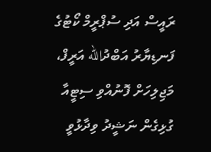ރައީސް އަދި ސުޕްރީމް ކޯޓުގެ ފަނޑިޔާރު އަބްދުالله އަރީފް، މަޖިލިހަށް ފޮނުއްވި ސިޓީއާ ގުޅިގެން ނަޝީދު ވިދާޅުވީ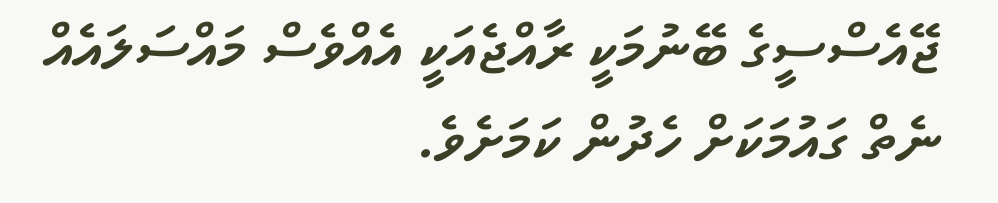ޖޭއެސްސީގެ ބޭނުމަކީ ރާއްޖެއަކީ އެއްވެސް މައްސަލައެއް ނެތް ގައުމަކަށް ހެދުން ކަމަށެވެ.